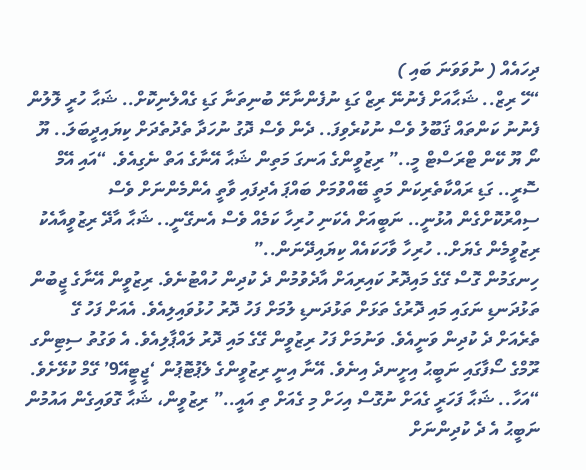ދިހައެއް ( ނުވަވަނަ ބައި )
“ހޭ ރިޒް.. ޝަޙާއަށް ފެނުނޭ ރިޒް ގަޑި ނުފެންނާށޭ ބުނިތަނާ ގަޑި ގެއްލެނިކޮށް.. ޝަޙާ ހުރީ ލޮލުން ފެނުނު ކަންތައް ޤަބޫލު ވެސް ނުކުރެވިފަ.. ދެން ވެސް ދޮގު ނުހަދާ ތެދުތެދަށް ކިޔައިދީބަލަ.. ޔޫ ނޯ ޔޫ ކޭން ޓްރަސްޓް މީ..” ރިޒުވީންގެ އަނގަ މަތިން ޝަޙާ އޭނާގެ އަތް ނެގިއެވެ. “އައި އޭމް ސޮރީ.. ގަޑި ރައްކާތެރިކަން މަތީ ބޭއްވުމަށް ބައްޕަ އެދިފައި ވާތީ އެންމެންނަށް ވެސް ސިއްރުކޮށްގެން އުޅުނީ.. ނަބީއަށް އެކަނި ހުރިހާ ކަމެއް ވެސް އެނގޭނީ.. ޝަޙާ އާދޭ ރިޒުވީއާއެކު ރިޒުވީމެން ގެޔަށް.. ހުރިހާ ވާހަކައެއް ކިޔައިދޭނަން..”
ހިނގަމުން ގޮސް ގޭގެ މައިދޮރު ކައިރިއަށް އާދެވުމުން ދެ ކުދިން ހުއްޓުނެވެ. ރިޒުވީން އޭނާގެ ޖީބުން ތަޅުދަނޑި ނަގައި މައި ދޮރުގެ ތަޅަށް ތަޅުދަނޑި ލުމަށް ފަހު ދޮރު ހުޅުވައިލިއެވެ. އެއަށް ފަހު ގޭ ތެރެއަށް ދެ ކުދިން ވަނީއެވެ. ވަނުމަށް ފަހު ރިޒުވީން ގޭގެ މައި ދޮރު ލައްޕާލިއެވެ. އެ ވަގުތު ސިޓިންގ ރޫމްގެ ސޯފާގައި ނަބީޙު އިށީނދެ އިނެވެ. އޭނާ އިނީ ރިޒުވީންގެ ލެޕުޓޮޕުން ‘ޖީޓީއޭ9’ ގޭމް ކުޅޭށެވެ. “އަހާ.. ޝަޙާ ފަހަރީ ގެއަށް ނުގޮސް އިހަށް މި ގެއަށް ތި އައީ..” ރިޒުވީން، ޝަޙާ ގޮވައިގެން އައުމުން ނަބީޙު އެ ދެ ކުދިންނަށް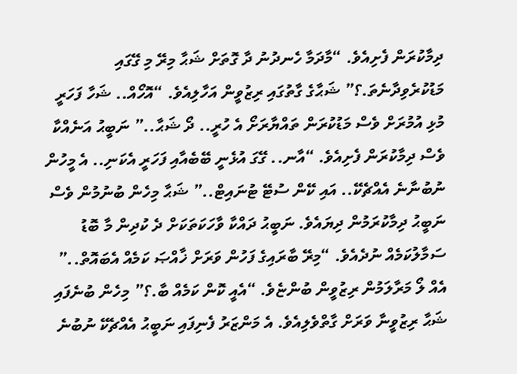ދިމާކުރަން ފެށިއެވެ. “މާދަމާ ހެނދުނު ދާ ގޮތަށް ޝަޙާ މިރޭ މި ގޭގައި މަޑުކުރެވިދާނެތަ.؟” ޝަޙާގެ ގާތުގައި ރިޒުވީން އަހާލިއެވެ. “އޮހޯއް.. ޝަހާ ފަހަރީ މުޅި އުމުރަށް ވެސް މަޑުކުރަން ތައްޔާރަށޯ އެ ހުރީ.. ދޯ ޝަޙާ..” ނަބީޙު އަނެއްކާ ވެސް ދިމާކުރަން ފެށިއެވެ. “އާނ.. ގޭގަ އުޅެނީ ބޭބެއާއި ފަހަރީ އެކަނި.. އެ މީހުން ނުބުނާނެ އެއްޗެކޭ.. އައި ކޭން ސުޓޭ ޓުނައިޓް..” ޝަޙާ މިހެން ބުނުމުން ވެސް ނަބީޙު ދިމާކުރަމުން ދިޔައެވެ. ނަބީޙު ދައްކާ ވާހަކަތަކަށް ދެ ކުދިން މާ ބޮޑު ސަމާލުކަމެއް ނުދެއެވެ. “މިރޭ ބާރައިގެ ފަހުން ވަރަށް ޚާއްޞަ ކަމެއް އެބައޮތް..” އެއް ލޯ މަރާލަމުން ރިޒުވީން ބުންޏެވެ. “އެއީ ކޮން ކަމެއް ބާ.؟” މިހެން ބުނެފައި ޝަޙާ ރިޒުވީނާ ވަރަށް ގާތްވެލިއެވެ. އެ މަންޒަރު ފެނިފައި ނަބީޙު އެއްޗެކޭ ނުބުނެ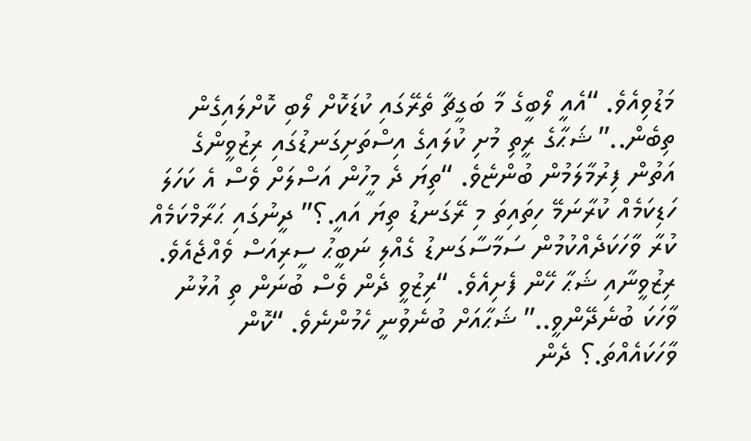މަޑުވިއެވެ. “އެއީ ލޯބީގެ މާ ބަގީޗާ ތެރޭގައި ކުޑަކޮށް ލޯބި ކޮށްލައިގެން ތިބެން..” ޝަޙާގެ ރީތި މުށި ކުލައިގެ އިސްތަށިގަނޑުގައި ރިޒުވީންގެ އަތުން ފިރުމާލަމުން ބުންޏެވެ. “ތިޔަ ދެ މީހުން އަސްލަށް ވެސް އެ ކަހަލަ ހަޑިކަމެއް ކުރާނަމޭ ހިތައިތަ މި ރޭގަނޑު ތިޔަ އައީ.؟” ދީނުގައި ޙަރާމްކަމެއް ކުރާ ވާހަކަދެއްކުމުން ސަމާސާގަނޑު ގެއްލި ނަބީޙު ސީރިއަސް ވެއްޖެއެވެ. ރިޒުވީނާއި ޝަޙާ ހޭން ފެށިއެވެ. “ރިޒުވީ ދެން ވެސް ބުނަން ތި އުޅުނު ވާހަކަ ބުނެދޭންވީ..” ޝަޙާއަށް ބުނެވުނީ ހެމުންނެވެ. “ކޮން ވާހަކައެއްތަ.؟ ދެން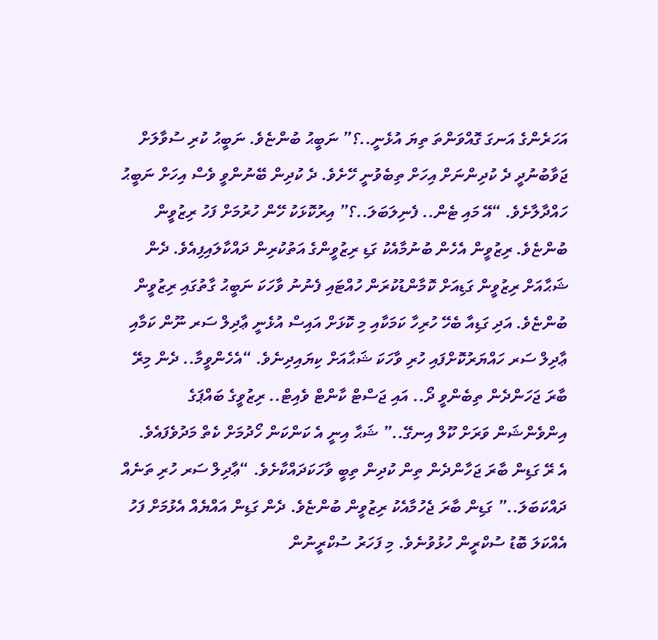އަހަރެންގެ އަނގަ ގޮއްވަންތަ ތިޔަ އުޅެނީ..؟” ނަބީޙު ބުންޏެވެ. ނަބީޙު ކުރި ސުވާލަށް ޖަވާބުނުދީ ދެ ކުދިންނަށް އިހަށް ތިބެވުނީ ހޭށެވެ. ދެ ކުދިން ބޭނުންވީ ވެސް އިހަށް ނަބީޙު ހައްދާލާށެވެ. “އޭ މައި ޓެން.. ފެނިލަބަލަ..؟” އިރުކޮޅަކު ހޭން ހުރުމަށް ފަހު ރިޒުވީން ބުންޏެވެ. ރިޒުވީން އެހެން ބުނުމާއެކު ގަޑި ރިޒުވީންގެ އަތުކުރިން ދައްކާލައިފިއެވެ. ދެން ޝަޙާއަށް ރިޒުވީން ގަޑިއަށް ކޮމާންޑުކުރަން ހުއްޓައި ފެނުނު ވާހަކަ ނަބީޙު ގާތުގައި ރިޒުވީން ބުންޏެވެ. އަދި ގަޑިއާ ބެހޭ ހުރިހާ ކަމަކާއި މި ކޮޅަށް އައިސް އުޅެނީ ޢާދިލް ސަރ ނޫން ކަމާއި ޢާދިލް ސަރ ހައްޔަރުކޮށްފައި ހުރި ވާހަކަ ޝަޙާއަށް ކިޔައިދިނެވެ. “އެހެންވީމާ.. ދެން މިރޭ ބާރަ ޖަހަންދެން ތިބެންވީ ދޯ.. އައި ޖަސްޓް ކާންޓް ވެއިޓް.. ރިޒުވީގެ ބައްޕަގެ އިންވެންޝަން ވަރަށް ކޫލް އިނގޭ..” ޝަޙާ އިނީ އެ ކަންކަން ހޯދުމަށް ކެތް މަދުވެފައެވެ.
އެ ރޭ ގަޑިން ބާރަ ޖަހާންދެން ތިން ކުދިން ތިބީ ވާހަކަދައްކާށެވެ. “ޢާދިލް ސަރ ހުރި ތަނެއް ދައްކަބަލަ..” ގަޑިން ބާރަ ޖެހުމާއެކު ރިޒުވީން ބުންޏެވެ. ދެން ގަޑިން އައްޔެއް އެޅުމަށް ފަހު އެއްކަލަ ބޮޑު ސުކްރީން ހުޅުވުނެވެ. މި ފަހަރު ސުކްރީނުން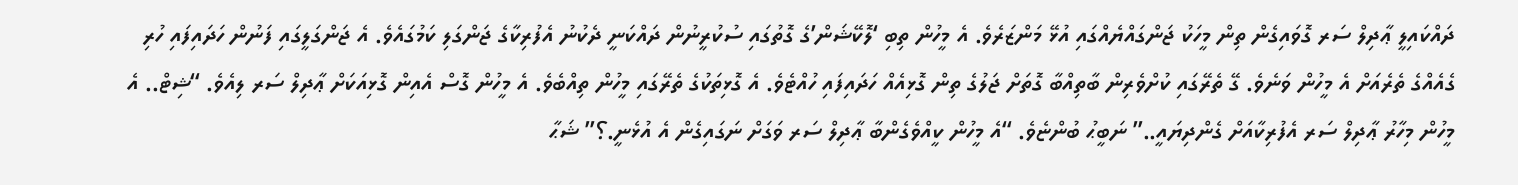ދައްކައިލީ ޢާދިލް ސަރ ގޮވައިގެން ތިން މީހަކު ޖަންގައްޔެއްގައި އުޅޭ މަންޒަރެވެ. އެ މީހުން ތިބި ‘ލޮކޭޝަން’ގެ ގޮތުގައި ސުކުރީނުން ދައްކަނީ ދެކުނު އެފުރިކާގެ ޖަންގަލި ކަމުގައެވެ. އެ ޖަންގަލީގައި ފަނުން ހަދައިފައި ހުރި ގެއެއްގެ ތެރެއަށް އެ މީހުން ވަނެވެ. ގޭ ތެރޭގައި ކުށްވެރިން ބާތިއްބާ ގޮތަށް ޖަލުގެ ތިން ގޮޅިއެއް ހަދައިފައި ހުއްޓެވެ. އެ ގޮޅިތަކުގެ ތެރޭގައި މީހުން ތިއްބެވެ. އެ މީހުން ގޮސް އެއިން ގޮޅިއަކަށް ޢާދިލް ސަރ ލިއެވެ. “ޝިޓް.. އެ މީހުން މިހާރު ޢާދިލް ސަރ އެފުރިކާއަށް ގެންދިޔައީ..” ނަބީޙު ބުންޏެވެ. “އެ މީހުން ކީއްވެގެންބާ ޢާދިލް ސަރ ވަގަށް ނަގައިގެން އެ އުޅެނީ.؟” ޝަޙާ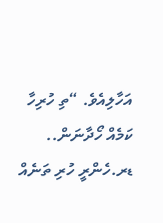އަހާލިއެވެ. “ތި ހުރިހާ ކަމެއް ހޯދާނަން.. ޑރ.ހެންރީ ހުރި ތަނެއް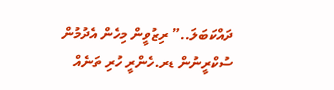ދައްކަބަލަ..” ރިޒުވީން މިހެން އެދުމުން ސުކްރީނުން ޑރ.ހެންރީ ހުރި ތަނެއް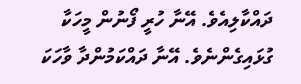ދައްކާލިއެވެ. އޭނާ ހުރީ ފޯނުން މީހަކާ ގުޅައިގެންނެވެ. އޭނާ ދައްކަމުންދާ ވާހަކަ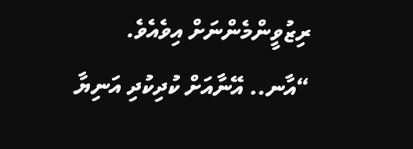ރިޒުވީންމެންނަށް އިވެއެވެ.
“އާނ.. އޭނާއަށް ކުދިކުދި އަނިޔާ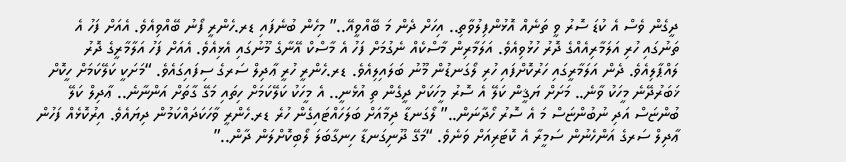ދީގެން ވެސް އެ ކުޑަ ސޮރު ވީ ތަނެއް އޮޅުންފިލުވާތި.. އިހަށް ދެން މަ ބޭއްވީއޭ..” މިހެން ބުނެފައި ޑރ.ހެންރީ ފޯނު ބޭއްވިއެވެ. އެއަށް ފަހު އެ ތަނުގައި ހުރި އަލަމާރިއެއްގެ ދޮރު ހުޅުވިއެވެ. އަލަމާރިން މާސްކެއް ނެގުމަށް ފަހު އެ މާސްކް އޭނާގެ މޫނުގައި އެޅިއެވެ. އެއަށް ފަހު އަލާމާރީގެ ދޮރު ލައްޕާލިއެވެ. ދެން އަލަމާރީގައި ހަރުކޮށްފައި ހުރި ލޯގަނޑުން މޫނު ބަލައިލިއެވެ. ޑރ.ހެންރީ ހުރީ ޢާދިލް ސަރގެ ސިފައިގައެވެ. “މަށަކީ ކަލޭކަމަށް ހީކޮށް ޚަބަރުދޭނެ މީހަކު ވާނެ.. މަށަށް ޔަޤީން ކަލޭ އެ ސޮރު މީހަކަށް ދީގެން ތި އުޅެނީ.. އެ މީހަކު ކަލޭކަމަށް ހިތައި މަގޭ ގާތަށް އަންނާނެ.. ޢާދިލް ކަލޭ ބުންޏަސް އަދި ނުބުންޏަސް މަ އެ ސޮރު ހޯދާނަން..” ލޯގަނޑާ ދިމާއަށް ބަލަހައްޓައިގެން ހުރެ ޑރ.ހެންރީ ވާހަކަދައްކަމުން ދިޔައެވެ. އިރުކޮޅެއް ފަހުން ޢާދިލް ސަރގެ އަންހެނުން ސަމީރާ އެ ކޮޓަރިއަށް ވަނެވެ. “މަގޭ ދޫނިގަނޑާ ހިނގާބަލަ ލޯބިކޮށްލަން ދާން..”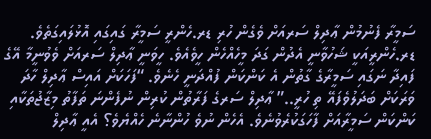ސަމީރާ ފެނުމުން ޢާދިލް ސަރއަށް ވެގެން ހުރި ޑރ.ހެންރީ ސަމީރާ ގައިގައި އޮޅުލައިގަތެވެ. ޑރ.ހެންރީއަކީ ޝަހުވާނީ އެދުން ގަދަ މީހެއްހެން ހީވެއެވެ. ހީވަނީ ޢާދިލް ސަރއަށް ވެވުނީމާ އޭގެ ފައިދާ ނަގައި ސަމީރާގެ ގާތުން އެ ކަންކަން ފުއްދަނީ ހެނެވެ. “ފަހަކަށް އައިސް ޢާދިލް ހާދަ ވަރަކަށް ބަދަލުވެފައޭ ތި ހުރީ..” ޢާދިލް ސަރގެ ފަރާތުން ކުރިން ނުފެންނަ ތަފާތު މިޒާޖުތަކާއި ކަންކަން ސަމީރާއަށް ފާހަގަކުރެވުނެވެ. އެހެން ނުވެ ހުންނާނެ ހެއްޔެވެ؟ އެއީ ޢާދިލް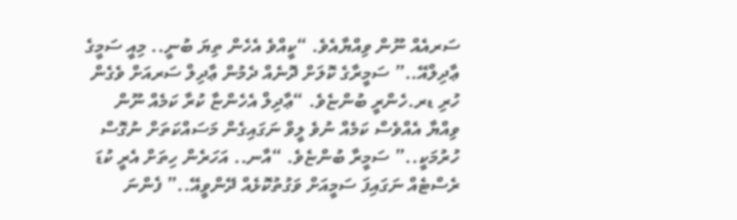ސަރއެއް ނޫން ވިއްޔާއެވެ. “ކީއްވެ އެހެން ތިޔަ ބުނީ.. މިއީ ސަމީގެ ޢާދިލްއޭ..” ސަމީރާގެ ކޮލަށް ދޮނެއް ދެމުން ޢާދިލް ސަރއަށް ވެގެން ހުރި ޑރ.ހެންރީ ބުންޏެވެ. “ޢާދިލް އެހެންޏާ ކުރާ ކަމެއް ނޫން ވިއްޔާ އެއްވެސް ކަމެއް ނުވެ ލީވް ނަގައިގެން މަސައްކަތަށް ނުގޮސް ހުރުމަކީ..” ސަމީރާ ބުންޏެވެ. “އާނ.. އަހަރެން ހިތަށް އެރީ ކުޑަ ރެސްޓެއް ނަގައިފަ ސަމީއަށް ވަގުތުކޮޅެއް ދޭންވީއޭ..” ފެންނަ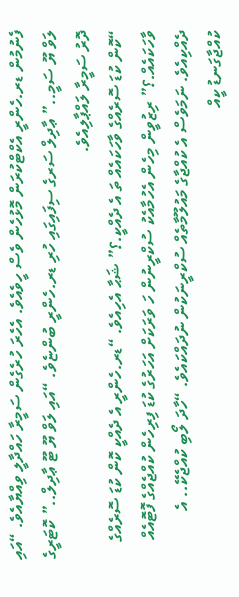ފެނުމުން ޑރ.ހެންރީ އެކްޓްކުރަން މޮޅުހެން ވެސް ހީވެއެވެ. އެހެރަ ހުރެގެން ސަމީރާ ހައްދާލީ ވިއްޔާއެވެ. “އައި ލަވް ޔޫ ސަމީ..” ޢާދިލް ސަރގެ ސިފައިގައި ހުރި ޑރ.ހެންރީ ބުންޏެވެ. “އައި ލަވް ޔޫ ޓޫ ޢާދިލް..” ކޮޓަރީގެ ދޮރު ސަމީރާ ލައްޕާލިއެވެ.
“ކޮން ކުޑަ ސޮރެއްގެ ވާހަކައެއް ތަ އެ ދެއްކީ.؟” ޝަޙާ އެހިއެވެ. “ޑރ.ހެންރީ އެ ދެއްކީ ކޮން ކުޑަ ސޮރެއްގެ ވާހަކައެއް.؟” ރިޒުވީން މިހެން އެހުމާއެކު ސުކްރީނުން ހަ ވަރަކަށް އަހަރުގެ ކުޑަ ފިރިހެން ކުއްޖެއްގެ ފޮޓޮއެއް ދެއްކިއެވެ. ނަމަވެސް އެ ކުއްޖާގެ މައުލޫމާތެއް ސުކްރީނަކުން ނުދައްކައެވެ. “ހާދަ ލޯބި ކުއްޖެކޭ.. އެ ކުއްޖާގަނޑު ކީއް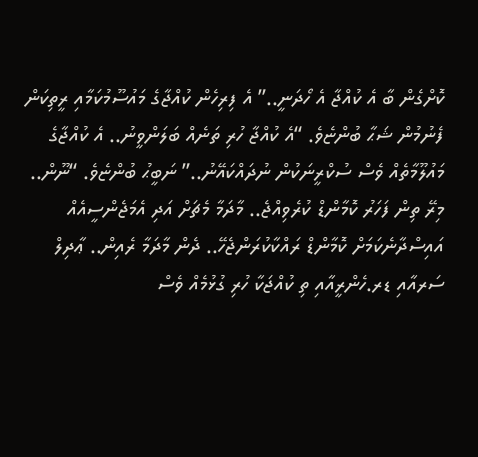ކޮށްގެން ބާ އެ ކުއްޖާ އެ ހޯދަނީ..” އެ ފިރިހެން ކުއްޖާގެ މައުސޫމުކަމާއި ރީތިކަން ފެނުމުން ޝަޙާ ބުންޏެވެ. “އެ ކުއްޖާ ހުރި ތަނެއް ބަލަންވީނު.. އެ ކުއްޖާގެ މައުލޫމާތެއް ވެސް ސުކްރީނަކުން ނުދައްކައޭނު..” ނަބީޙު ބުންޏެވެ. “ނޫން.. މިރޭ ތިން ފަހަރު ކޮމާންޑް ކުރެވިއްޖެ.. މާދަމާ މެޗަށް އަދި އެމަޖެންސީއެއް އައިސްދާނެކަމަށް ކޮމާންޑް ރައްކާކުރަންޖެހޭ.. ދެން މާދަމާ ރެއިން.. ޢާދިލް ސަރއާއި ޑރ.ހެންރީއާއި ތި ކުއްޖަކާ ހުރި ގުޅުމެއް ވެސް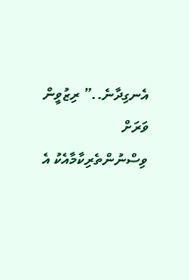އެނގިދާނެ..” ރިޒުވީން ވަރަށް ވިސްނުންތެރިކާމާއެކު އެ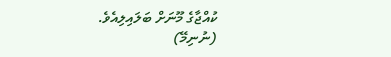ކުއްޖާގެ މޫނަށް ބަލައިލިއެވެ.
(ނުނިމޭ)